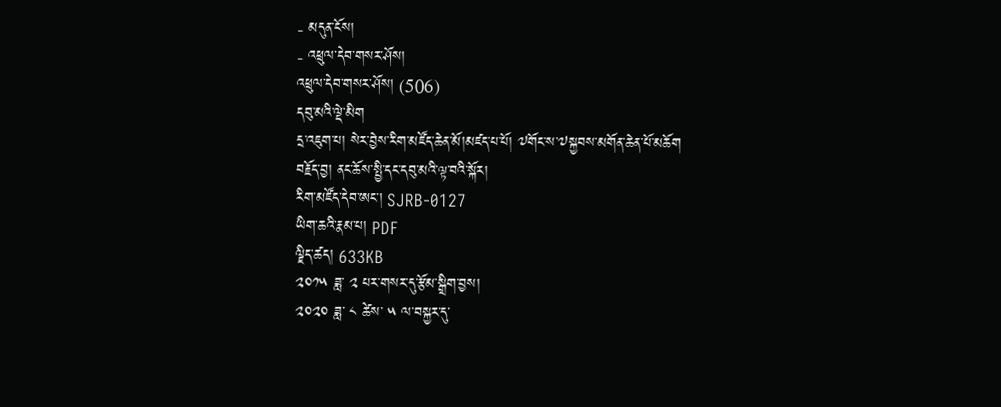- མདུན་ངོས།
- འཕྲུལ་དེབ་གསར་ཤོས།
འཕྲུལ་དེབ་གསར་ཤོས། (506)
དབུ་མའི་ལྡེ་མིག
དྲ་འཇུག་པ། སེར་བྱེས་རིག་མཛོད་ཆེན་མོ།མཛད་པ་པོ། ༧གོང་ས་༧སྐྱབས་མགོན་ཆེན་པོ་མཆོག
བརྗོད་བྱ། ནང་ཆོས་སྤྱི་དང་དབུ་མའི་ལྟ་བའི་སྐོར།
རིག་མཛོད་དེབ་ཨང་། SJRB-0127
ཡིག་ཆའི་རྣམ་པ། PDF
ལྗིད་ཚད། 633KB
༢༠༡༥ ཟླ་ ༢ པར་གསར་དུ་རྩོམ་སྒྲིག་བྱས།
༢༠༢༠ ཟླ་ ༨ ཚེས་ ༥ ལ་བསྐྱར་དུ་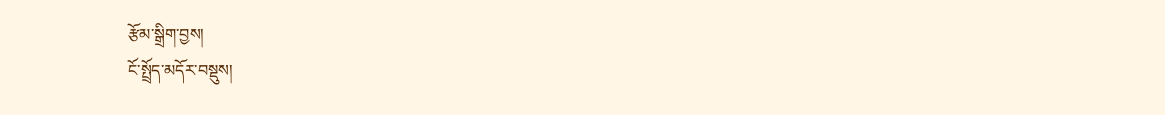རྩོམ་སྒྲིག་བྱས།
ངོ་སྤྲོད་མདོར་བསྡུས།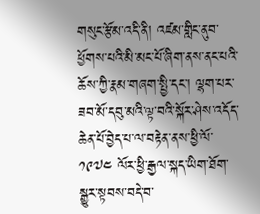གསུང་རྩོམ་འདི་ནི། འཛམ་གླིང་ནུབ་ཕྱོགས་པའི་མི་མང་པོ་ཞིག་ནས་ནང་པའི་ཆོས་ཀྱི་རྣམ་གཞག་སྤྱི་དང་། ལྷག་པར་ཟབ་མོ་དབུ་མའི་ལྟ་བའི་སྐོར་ཤེས་འདོད་ཆེན་པོ་བྱེད་པ་ལ་བརྟེན་ནས་ཕྱི་ལོ་ ༡༩༧༤ ལོར་ཕྱི་རྒྱལ་སྐད་ཡིག་ཐོག་སྒྱུར་སྟབས་བདེ་བ་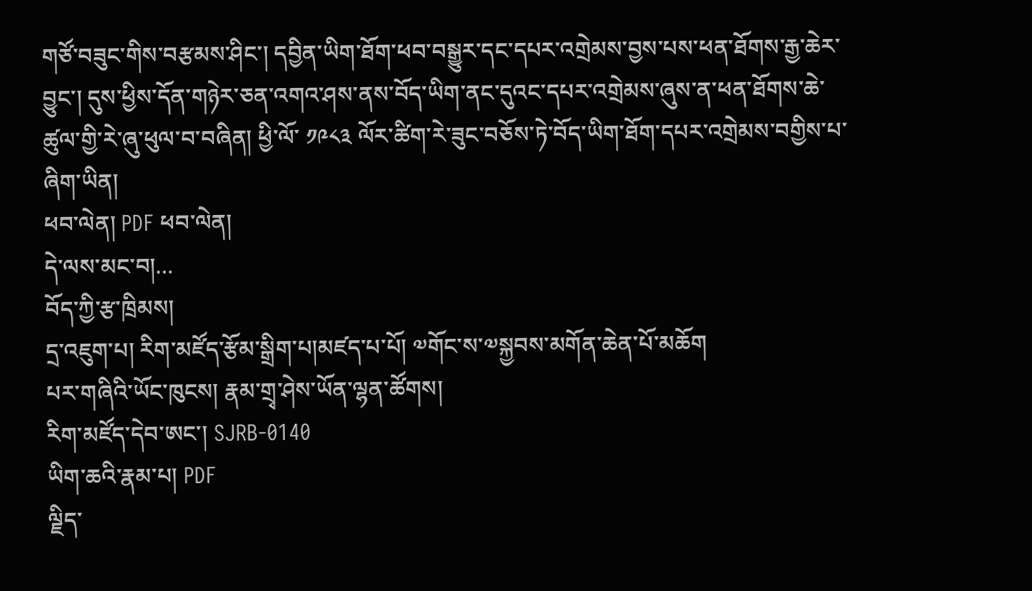གཙོ་བཟུང་གིས་བརྩམས་ཤིང་། དབྱིན་ཡིག་ཐོག་ཕབ་བསྒྱུར་དང་དཔར་འགྲེམས་བྱས་པས་ཕན་ཐོགས་རྒྱ་ཆེར་བྱུང་། དུས་ཕྱིས་དོན་གཉེར་ཅན་འགའ་ཤས་ནས་བོད་ཡིག་ནང་དུའང་དཔར་འགྲེམས་ཞུས་ན་ཕན་ཐོགས་ཆེ་ཚུལ་གྱི་རེ་ཞུ་ཕུལ་བ་བཞིན། ཕྱི་ལོ་ ༡༩༨༣ ལོར་ཚིག་རེ་ཟུང་བཅོས་ཏེ་བོད་ཡིག་ཐོག་དཔར་འགྲེམས་བགྱིས་པ་ཞིག་ཡིན།
ཕབ་ལེན། PDF ཕབ་ལེན།
དེ་ལས་མང་བ།...
བོད་ཀྱི་རྩ་ཁྲིམས།
དྲ་འཇུག་པ། རིག་མཛོད་རྩོམ་སྒྲིག་པ།མཛད་པ་པོ། ༧གོང་ས་༧སྐྱབས་མགོན་ཆེན་པོ་མཆོག
པར་གཞིའི་ཡོང་ཁུངས། རྣམ་གྲྭ་ཤེས་ཡོན་ལྷན་ཚོགས།
རིག་མཛོད་དེབ་ཨང་། SJRB-0140
ཡིག་ཆའི་རྣམ་པ། PDF
ལྗིད་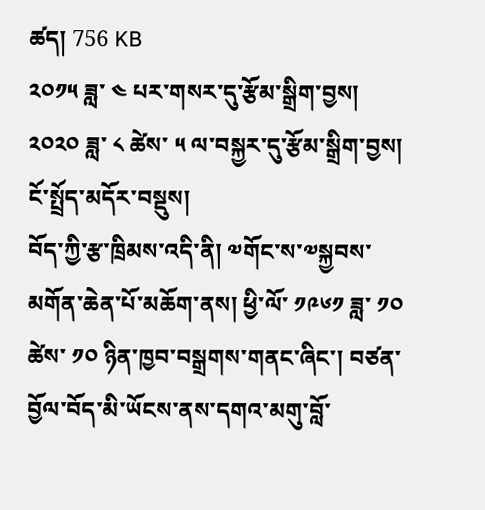ཚད། 756 KB
༢༠༡༥ ཟླ་ ༤ པར་གསར་དུ་རྩོམ་སྒྲིག་བྱས།
༢༠༢༠ ཟླ་ ༨ ཚེས་ ༥ ལ་བསྐྱར་དུ་རྩོམ་སྒྲིག་བྱས།
ངོ་སྤྲོད་མདོར་བསྡུས།
བོད་ཀྱི་རྩ་ཁྲིམས་འདི་ནི། ༧གོང་ས་༧སྐྱབས་མགོན་ཆེན་པོ་མཆོག་ནས། ཕྱི་ལོ་ ༡༩༦༡ ཟླ་ ༡༠ ཚེས་ ༡༠ ཉིན་ཁྱབ་བསྒྲགས་གནང་ཞིང་། བཙན་བྱོལ་བོད་མི་ཡོངས་ནས་དགའ་མགུ་བློ་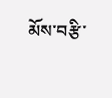མོས་བརྩི་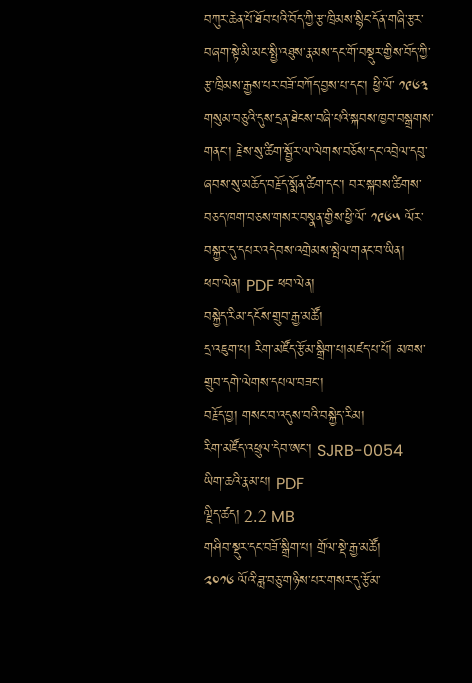བཀུར་ཆེན་པོ་ཐོབ་པའི་བོད་ཀྱི་རྩ་ཁྲིམས་སྙིང་དོན་གཞི་རྩར་བཞག་སྟེ་མི་མང་སྤྱི་འཐུས་རྣམས་དང་གོ་བསྡུར་གྱིས་བོད་ཀྱི་རྩ་ཁྲིམས་རྒྱས་པར་བཟོ་བཀོད་བྱས་པ་དང་། ཕྱི་ལོ་ ༡༩༦༣ གསུམ་བཅུའི་དུས་དྲན་ཐེངས་བཞི་པའི་སྐབས་ཁྱབ་བསྒྲགས་གནང་། རྗེས་སུ་ཚིག་སྦྱོར་ལ་ལེགས་བཅོས་དང་འབྲེལ་དབུ་ཞབས་སུ་མཆོད་བརྗོད་སྨོན་ཚིག་དང་། བར་སྐབས་ཚིགས་བཅད་ཁག་བཅས་གསར་བསྣན་གྱིས་ཕྱི་ལོ་ ༡༩༦༥ ལོར་བསྐྱར་དུ་དཔར་འདེབས་འགྲེམས་སྤེལ་གནང་བ་ཡིན།
ཕབ་ལེན། PDF ཕབ་ལེན།
བསྐྱེད་རིམ་དངོས་གྲུབ་རྒྱ་མཚོ།
དྲ་འཇུག་པ། རིག་མཛོད་རྩོམ་སྒྲིག་པ།མཛད་པ་པོ། མཁས་གྲུབ་དགེ་ལེགས་དཔལ་བཟང་།
བརྗོད་བྱ། གསང་བ་འདུས་བའི་བསྐྱེད་རིམ།
རིག་མཛོད་འཕྲུལ་དེབ་ཨང་། SJRB-0054
ཡིག་ཆའི་རྣམ་པ། PDF
ལྗིད་ཚད། 2.2 MB
གཤིབ་སྡུར་དང་བཟོ་སྒྲིག་པ། གྲོལ་སྡེ་རྒྱ་མཚོ།
༢༠༡༦ ལོའི་ཟླ་བཅུ་གཉིས་པར་གསར་དུ་རྩོམ་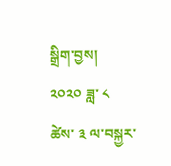སྒྲིག་བྱས།
༢༠༢༠ ཟླ་ ༨ ཚེས་ ༣ ལ་བསྐྱར་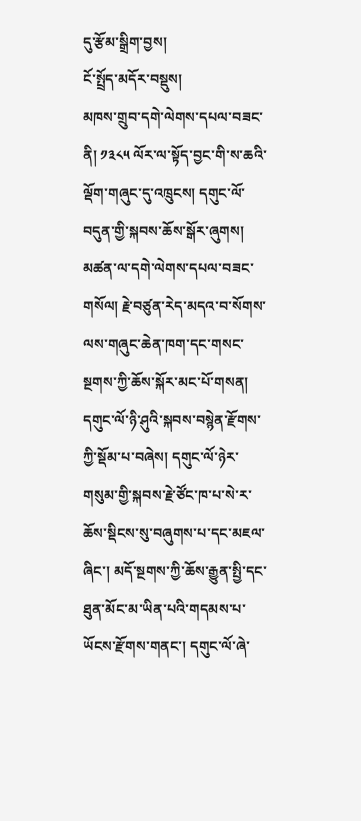དུ་རྩོམ་སྒྲིག་བྱས།
ངོ་སྤྲོད་མདོར་བསྡུས།
མཁས་གྲུབ་དགེ་ལེགས་དཔལ་བཟང་ནི། ༡༣༨༥ ལོར་ལ་སྟོད་བྱང་གི་ས་ཆའི་ལྡོག་གཞུང་དུ་འཁྲུངས། དགུང་ལོ་བདུན་གྱི་སྐབས་ཆོས་སྒོར་ཞུགས། མཚན་ལ་དགེ་ལེགས་དཔལ་བཟང་གསོལ། རྗེ་བཙུན་རེད་མདའ་བ་སོགས་ལས་གཞུང་ཆེན་ཁག་དང་གསང་སྔགས་ཀྱི་ཆོས་སྐོར་མང་པོ་གསན། དགུང་ལོ་ཉི་ཤུའི་སྐབས་བསྙེན་རྫོགས་ཀྱི་སྡོམ་པ་བཞེས། དགུང་ལོ་ཉེར་གསུམ་གྱི་སྐབས་རྗེ་ཙོང་ཁ་པ་སེ་ར་ཆོས་སྡིངས་སུ་བཞུགས་པ་དང་མཇལ་ཞིང་། མདོ་སྔགས་ཀྱི་ཆོས་རྒྱུན་སྤྱི་དང་ཐུན་མོང་མ་ཡིན་པའི་གདམས་པ་ཡོངས་རྫོགས་གནང་། དགུང་ལོ་ཞེ་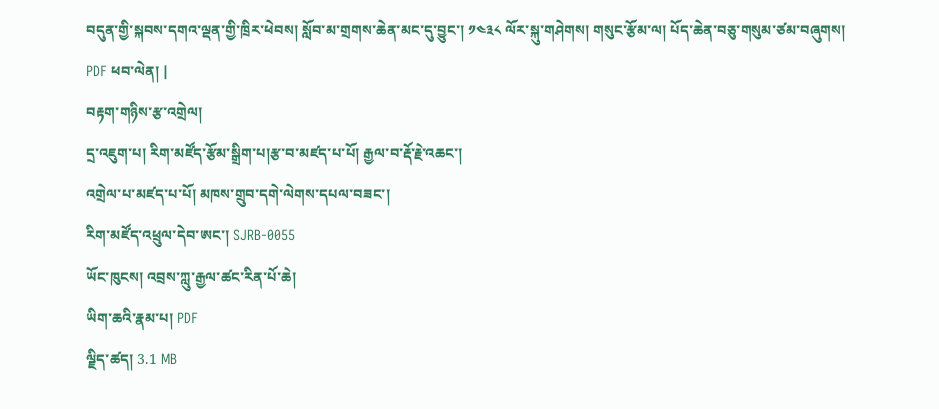བདུན་གྱི་སྐབས་དགའ་ལྡན་གྱི་ཁྲིར་ཕེབས། སློབ་མ་གྲགས་ཆེན་མང་དུ་བྱུང་། ༡༤༣༨ ལོར་སྐུ་གཤེགས། གསུང་རྩོམ་ལ། པོད་ཆེན་བཅུ་གསུམ་ཙམ་བཞུགས།
PDF ཕབ་ལེན། |
བརྟག་གཉིས་རྩ་འགྲེལ།
དྲ་འཇུག་པ། རིག་མཛོད་རྩོམ་སྒྲིག་པ།རྩ་བ་མཛད་པ་པོ། རྒྱལ་བ་རྡོ་རྗེ་འཆང་།
འགྲེལ་པ་མཛད་པ་པོ། མཁས་གྲུབ་དགེ་ལེགས་དཔལ་བཟང་།
རིག་མཛོད་འཕྲུལ་དེབ་ཨང་། SJRB-0055
ཡོང་ཁུངས། འབྲས་ཀླུ་རྒྱལ་ཚང་རིན་པོ་ཆེ།
ཡིག་ཆའི་རྣམ་པ། PDF
ལྗིད་ཚད། 3.1 MB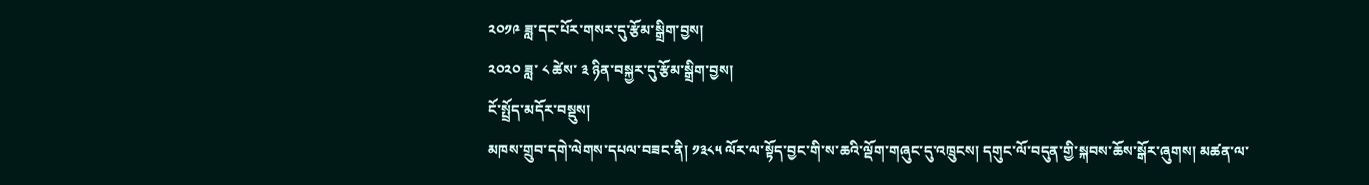༢༠༡༩ ཟླ་དང་པོར་གསར་དུ་རྩོམ་སྒྲིག་བྱས།
༢༠༢༠ ཟླ་ ༨ ཚེས་ ༣ ཉིན་བསྐྱར་དུ་རྩོམ་སྒྲིག་བྱས།
ངོ་སྤྲོད་མདོར་བསྡུས།
མཁས་གྲུབ་དགེ་ལེགས་དཔལ་བཟང་ནི། ༡༣༨༥ ལོར་ལ་སྟོད་བྱང་གི་ས་ཆའི་ལྡོག་གཞུང་དུ་འཁྲུངས། དགུང་ལོ་བདུན་གྱི་སྐབས་ཆོས་སྒོར་ཞུགས། མཚན་ལ་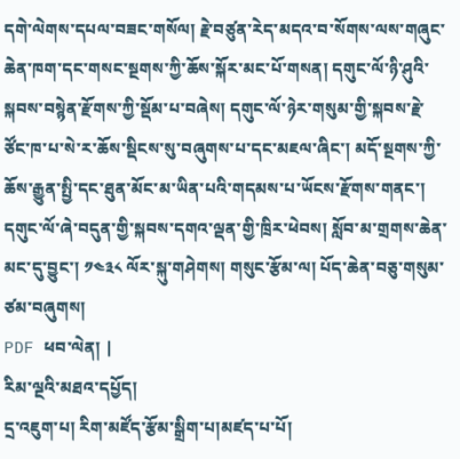དགེ་ལེགས་དཔལ་བཟང་གསོལ། རྗེ་བཙུན་རེད་མདའ་བ་སོགས་ལས་གཞུང་ཆེན་ཁག་དང་གསང་སྔགས་ཀྱི་ཆོས་སྐོར་མང་པོ་གསན། དགུང་ལོ་ཉི་ཤུའི་སྐབས་བསྙེན་རྫོགས་ཀྱི་སྡོམ་པ་བཞེས། དགུང་ལོ་ཉེར་གསུམ་གྱི་སྐབས་རྗེ་ཙོང་ཁ་པ་སེ་ར་ཆོས་སྡིངས་སུ་བཞུགས་པ་དང་མཇལ་ཞིང་། མདོ་སྔགས་ཀྱི་ཆོས་རྒྱུན་སྤྱི་དང་ཐུན་མོང་མ་ཡིན་པའི་གདམས་པ་ཡོངས་རྫོགས་གནང་། དགུང་ལོ་ཞེ་བདུན་གྱི་སྐབས་དགའ་ལྡན་གྱི་ཁྲིར་ཕེབས། སློབ་མ་གྲགས་ཆེན་མང་དུ་བྱུང་། ༡༤༣༨ ལོར་སྐུ་གཤེགས། གསུང་རྩོམ་ལ། པོད་ཆེན་བཅུ་གསུམ་ཙམ་བཞུགས།
PDF ཕབ་ལེན། |
རིམ་ལྔའི་མཐའ་དཔྱོད།
དྲ་འཇུག་པ། རིག་མཛོད་རྩོམ་སྒྲིག་པ།མཛད་པ་པོ།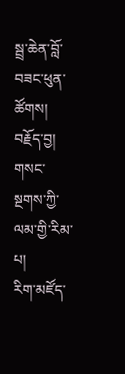སྦྲ་ཆེན་བློ་བཟང་ཕུན་ཚོགས།
བརྗོད་བྱ། གསང་སྔགས་ཀྱི་ལམ་གྱི་རིམ་པ།
རིག་མཛོད་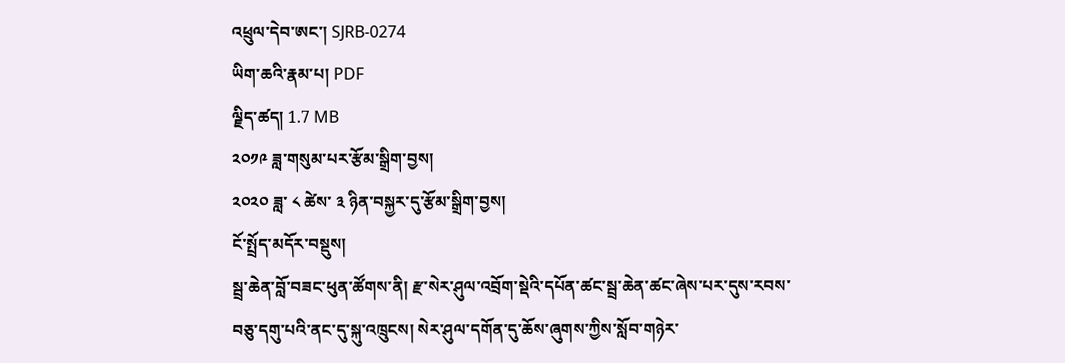འཕྲུལ་དེབ་ཨང་། SJRB-0274
ཡིག་ཆའི་རྣམ་པ། PDF
ལྗིད་ཚད། 1.7 MB
༢༠༡༩ ཟླ་གསུམ་པར་རྩོམ་སྒྲིག་བྱས།
༢༠༢༠ ཟླ་ ༨ ཚེས་ ༣ ཉིན་བསྐྱར་དུ་རྩོམ་སྒྲིག་བྱས།
ངོ་སྤྲོད་མདོར་བསྡུས།
སྦྲ་ཆེན་བློ་བཟང་ཕུན་ཚོགས་ནི། རྫ་སེར་ཤུལ་འབྲོག་སྡེའི་དཔོན་ཚང་སྦྲ་ཆེན་ཚང་ཞེས་པར་དུས་རབས་བཅུ་དགུ་པའི་ནང་དུ་སྐུ་འཁྲུངས། སེར་ཤུལ་དགོན་དུ་ཆོས་ཞུགས་ཀྱིས་སློབ་གཉེར་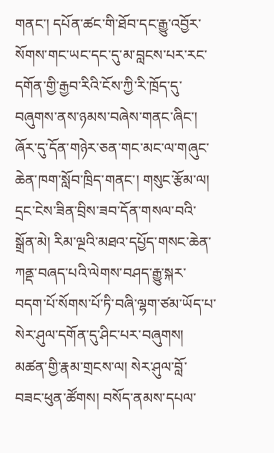གནང་། དཔོན་ཚང་གི་ཐོབ་དང་རྒྱུ་འབྱོར་སོགས་གང་ཡང་དང་དུ་མ་བླངས་པར་རང་དགོན་གྱི་རྒྱབ་རིའི་ངོས་ཀྱི་རི་ཁྲོད་དུ་བཞུགས་ནས་ཉམས་བཞེས་གནང་ཞིང་། ཞོར་དུ་དོན་གཉེར་ཅན་གང་མང་ལ་གཞུང་ཆེན་ཁག་སློབ་ཁྲིད་གནང་། གསུང་རྩོམ་ལ། དྲང་ངེས་ཟིན་བྲིས་ཟབ་དོན་གསལ་བའི་སྒྲོན་མེ། རིམ་ལྔའི་མཐའ་དཔྱོད་གསང་ཆེན་ཀནྡ་བཞད་པའི་ལེགས་བཤད་རྒྱུ་སྐར་བདག་པོ་སོགས་པོ་ཏི་བཞི་ལྷག་ཙམ་ཡོད་པ་སེར་ཤུལ་དགོན་དུ་ཤིང་པར་བཞུགས། མཚན་གྱི་རྣམ་གྲངས་ལ། སེར་ཤུལ་བློ་བཟང་ཕུན་ཚོགས། བསོད་ནམས་དཔལ་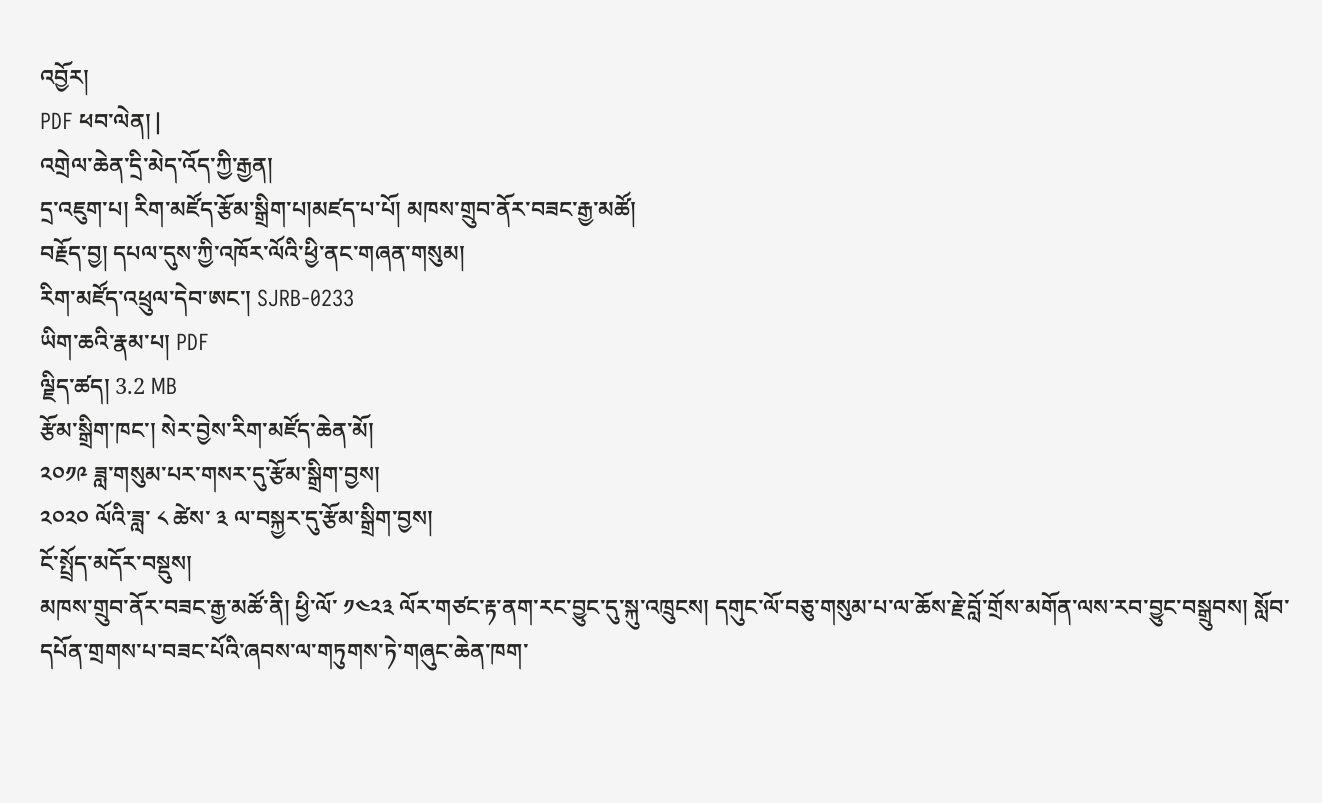འབྱོར།
PDF ཕབ་ལེན། |
འགྲེལ་ཆེན་དྲི་མེད་འོད་ཀྱི་རྒྱན།
དྲ་འཇུག་པ། རིག་མཛོད་རྩོམ་སྒྲིག་པ།མཛད་པ་པོ། མཁས་གྲུབ་ནོར་བཟང་རྒྱ་མཚོ།
བརྗོད་བྱ། དཔལ་དུས་ཀྱི་འཁོར་ལོའི་ཕྱི་ནང་གཞན་གསུམ།
རིག་མཛོད་འཕྲུལ་དེབ་ཨང་། SJRB-0233
ཡིག་ཆའི་རྣམ་པ། PDF
ལྗིད་ཚད། 3.2 MB
རྩོམ་སྒྲིག་ཁང་། སེར་བྱེས་རིག་མཛོད་ཆེན་མོ།
༢༠༡༩ ཟླ་གསུམ་པར་གསར་དུ་རྩོམ་སྒྲིག་བྱས།
༢༠༢༠ ལོའི་ཟླ་ ༨ ཚེས་ ༣ ལ་བསྐྱར་དུ་རྩོམ་སྒྲིག་བྱས།
ངོ་སྤྲོད་མདོར་བསྡུས།
མཁས་གྲུབ་ནོར་བཟང་རྒྱ་མཚོ་ནི། ཕྱི་ལོ་ ༡༤༢༣ ལོར་གཙང་རྟ་ནག་རང་བྱུང་དུ་སྐུ་འཁྲུངས། དགུང་ལོ་བཅུ་གསུམ་པ་ལ་ཆོས་རྗེ་བློ་གྲོས་མགོན་ལས་རབ་བྱུང་བསྒྲུབས། སློབ་དཔོན་གྲགས་པ་བཟང་པོའི་ཞབས་ལ་གཏུགས་ཏེ་གཞུང་ཆེན་ཁག་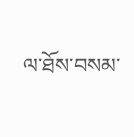ལ་ཐོས་བསམ་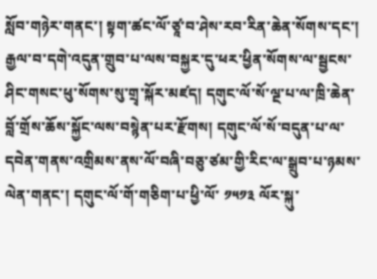སློབ་གཉེར་གནང་། སྟག་ཚང་ལོ་ཙཱ་བ་ཤེས་རབ་རིན་ཆེན་སོགས་དང་། རྒྱལ་བ་དགེ་འདུན་གྲུབ་པ་ལས་བསྐྱར་དུ་ཕར་ཕྱིན་སོགས་ལ་སྦྱངས་ཤིང་གསང་ཕུ་སོགས་སུ་གྲྭ་སྐོར་མཛད། དགུང་ལོ་སོ་ལྔ་པ་ལ་ཁྲི་ཆེན་བློ་གྲོས་ཆོས་སྐྱོང་ལས་བསྙེན་པར་རྫོགས། དགུང་ལོ་སོ་བདུན་པ་ལ་དབེན་གནས་འགྲིམས་ནས་ལོ་བཞི་བཅུ་ཙམ་གྱི་རིང་ལ་སྒྲུབ་པ་ཉམས་ལེན་གནང་། དགུང་ལོ་གོ་གཅིག་པ་ཕྱི་ལོ་ ༡༥༡༣ ལོར་སྐུ་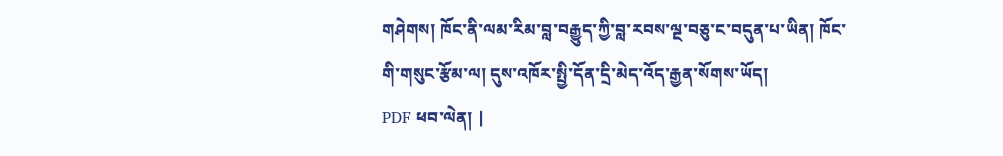གཤེགས། ཁོང་ནི་ལམ་རིམ་བླ་བརྒྱུད་ཀྱི་བླ་རབས་ལྔ་བཅུ་ང་བདུན་པ་ཡིན། ཁོང་གི་གསུང་རྩོམ་ལ། དུས་འཁོར་སྤྱི་དོན་དྲི་མེད་འོད་རྒྱན་སོགས་ཡོད།
PDF ཕབ་ལེན། |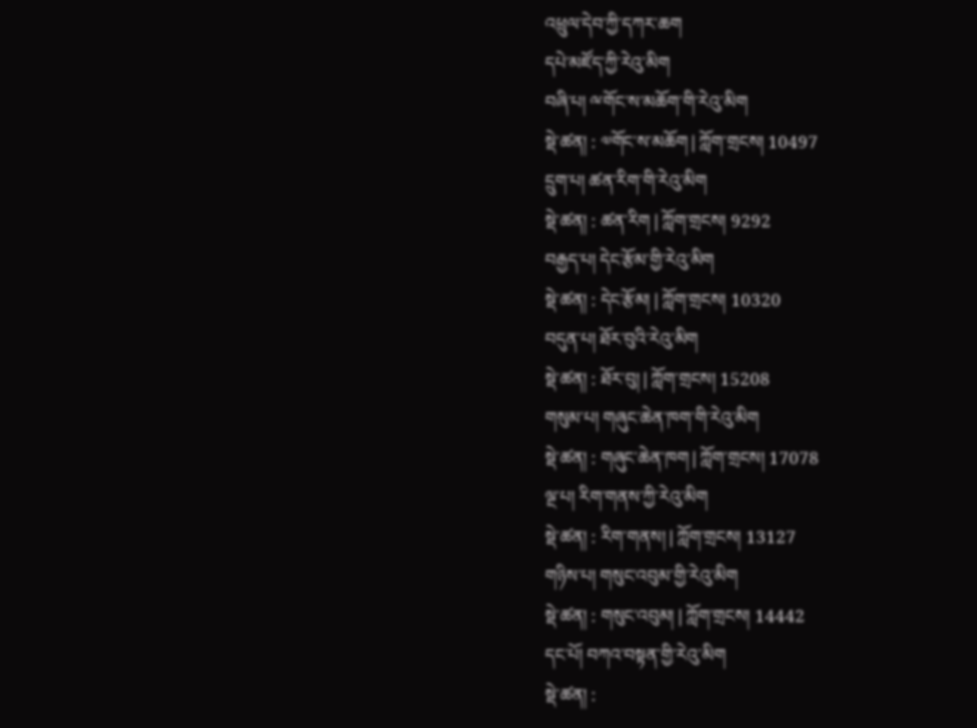འཕྲུལ་དེབ་ཀྱི་དཀར་ཆག
དཔེ་མཛོད་ཀྱི་རེའུ་མིག
བཞི་པ། ྋགོང་ས་མཆོག་གི་རེའུ་མིག
སྡེ་ཚན། : ༧གོང་ས་མཆོག | ཀློག་གྲངས། 10497
དྲུག་པ། ཚན་རིག་གི་རེའུ་མིག
སྡེ་ཚན། : ཚན་རིག | ཀློག་གྲངས། 9292
བརྒྱད་པ། དེང་རྩོམ་གྱི་རེའུ་མིག
སྡེ་ཚན། : དེང་རྩོམ། | ཀློག་གྲངས། 10320
བདུན་པ། ཐོར་བུའི་རེའུ་མིག
སྡེ་ཚན། : ཐོར་བུ། | ཀློག་གྲངས། 15208
གསུམ་པ། གཞུང་ཆེན་ཁག་གི་རེའུ་མིག
སྡེ་ཚན། : གཞུང་ཆེན་ཁག | ཀློག་གྲངས། 17078
ལྔ་པ། རིག་གནས་ཀྱི་རེའུ་མིག
སྡེ་ཚན། : རིག་གནས། | ཀློག་གྲངས། 13127
གཉིས་པ། གསུང་འབུམ་གྱི་རེའུ་མིག
སྡེ་ཚན། : གསུང་འབུམ། | ཀློག་གྲངས། 14442
དང་པོ། བཀའ་བསྟན་གྱི་རེའུ་མིག
སྡེ་ཚན། :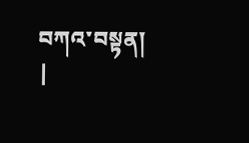བཀའ་བསྟན། |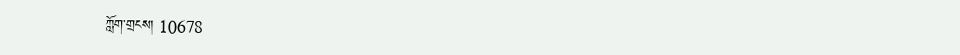ཀློག་གྲངས། 10678